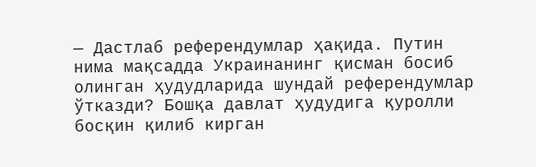— Дастлаб референдумлар ҳақида. Путин нима мақсадда Украинанинг қисман босиб олинган ҳудудларида шундай референдумлар ўтказди? Бошқа давлат ҳудудига қуролли босқин қилиб кирган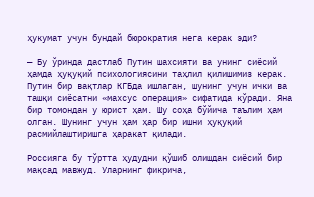ҳукумат учун бундай бюрократия нега керак эди?

— Бу ўринда дастлаб Путин шахсияти ва унинг сиёсий ҳамда ҳуқуқий психологиясини таҳлил қилишимиз керак. Путин бир вақтлар КГБда ишлаган, шунинг учун ички ва ташқи сиёсатни «махсус операция» сифатида кўради. Яна бир томондан у юрист ҳам. Шу соҳа бўйича таълим ҳам олган. Шунинг учун ҳам ҳар бир ишни ҳуқуқий расмийлаштиришга ҳаракат қилади.

Россияга бу тўртта ҳудудни қўшиб олишдан сиёсий бир мақсад мавжуд. Уларнинг фикрича,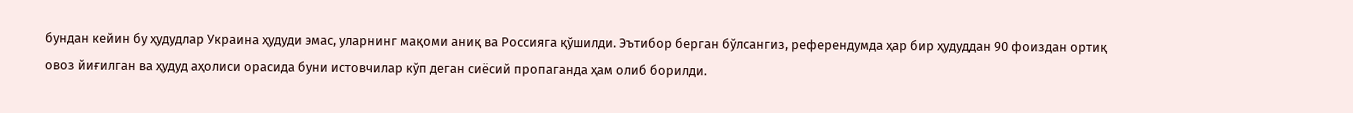бундан кейин бу ҳудудлар Украина ҳудуди эмас, уларнинг мақоми аниқ ва Россияга қўшилди. Эътибор берган бўлсангиз, референдумда ҳар бир ҳудуддан 90 фоиздан ортиқ овоз йиғилган ва ҳудуд аҳолиси орасида буни истовчилар кўп деган сиёсий пропаганда ҳам олиб борилди.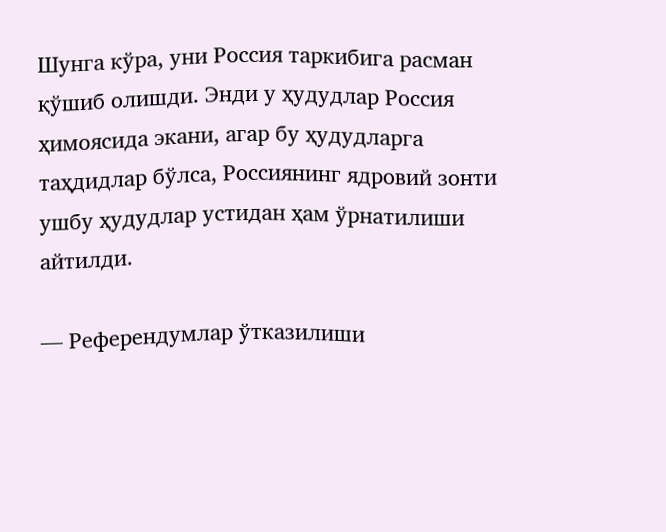Шунга кўра, уни Россия таркибига расман қўшиб олишди. Энди у ҳудудлар Россия ҳимоясида экани, агар бу ҳудудларга таҳдидлар бўлса, Россиянинг ядровий зонти ушбу ҳудудлар устидан ҳам ўрнатилиши айтилди.

— Референдумлар ўтказилиши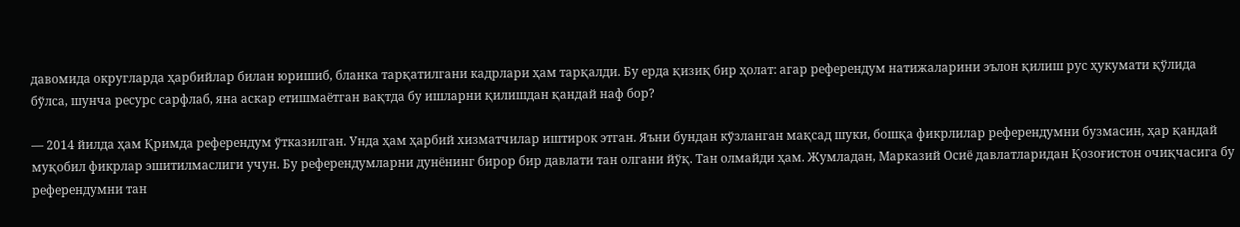давомида округларда ҳарбийлар билан юришиб, бланка тарқатилгани кадрлари ҳам тарқалди. Бу ерда қизиқ бир ҳолат: агар референдум натижаларини эълон қилиш рус ҳукумати қўлида бўлса, шунча ресурс сарфлаб, яна аскар етишмаётган вақтда бу ишларни қилишдан қандай наф бор?

— 2014 йилда ҳам Қримда референдум ўтказилган. Унда ҳам ҳарбий хизматчилар иштирок этган. Яъни бундан кўзланган мақсад шуки, бошқа фикрлилар референдумни бузмасин, ҳар қандай муқобил фикрлар эшитилмаслиги учун. Бу референдумларни дунёнинг бирор бир давлати тан олгани йўқ. Тан олмайди ҳам. Жумладан, Марказий Осиё давлатларидан Қозоғистон очиқчасига бу референдумни тан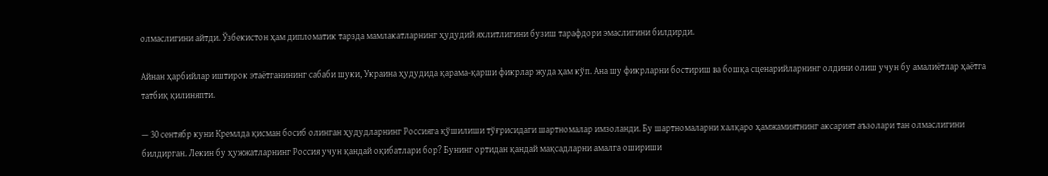олмаслигини айтди. Ўзбекистон ҳам дипломатик тарзда мамлакатларнинг ҳудудий яхлитлигини бузиш тарафдори эмаслигини билдирди.

Айнан ҳарбийлар иштирок этаётганининг сабаби шуки, Украина ҳудудида қарама-қарши фикрлар жуда ҳам кўп. Ана шу фикрларни бостириш ва бошқа сценарийларнинг олдини олиш учун бу амалиётлар ҳаётга татбиқ қилиняпти.

— 30 сентябр куни Кремлда қисман босиб олинган ҳудудларнинг Россияга қўшилиши тўғрисидаги шартномалар имзоланди. Бу шартномаларни халқаро ҳамжамиятнинг аксарият аъзолари тан олмаслигини билдирган. Лекин бу ҳужжатларнинг Россия учун қандай оқибатлари бор? Бунинг ортидан қандай мақсадларни амалга ошириши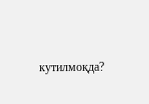кутилмоқда?